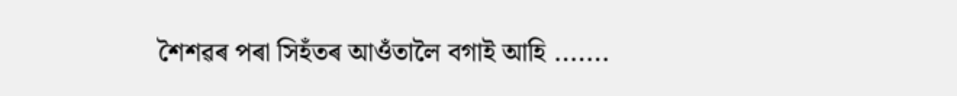শৈশৱৰ পৰা সিহঁতৰ আওঁতালৈ বগাই আহি .......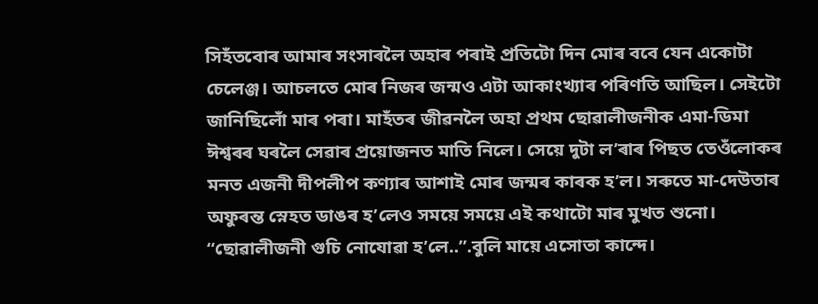সিহঁতবোৰ আমাৰ সংসাৰলৈ অহাৰ পৰাই প্ৰতিটো দিন মোৰ ববে যেন একোটা চেলেঞ্জ। আচলতে মোৰ নিজৰ জন্মও এটা আকাংখ্যাৰ পৰিণতি আছিল। সেইটো জানিছিলোঁ মাৰ পৰা। মাহঁতৰ জীৱনলৈ অহা প্ৰথম ছোৱালীজনীক এমা-ডিমা ঈশ্বৰৰ ঘৰলৈ সেৱাৰ প্ৰয়োজনত মাতি নিলে। সেয়ে দুটা ল’ৰাৰ পিছত তেওঁলোকৰ মনত এজনী দীপলীপ কণ্যাৰ আশাই মোৰ জন্মৰ কাৰক হ’ল। সৰুতে মা-দেউতাৰ অফুৰন্ত স্নেহত ডাঙৰ হ’লেও সময়ে সময়ে এই কথাটো মাৰ মুখত শুনো। “ছোৱালীজনী গুচি নোযোৱা হ’লে..”.বুলি মায়ে এসোতা কান্দে।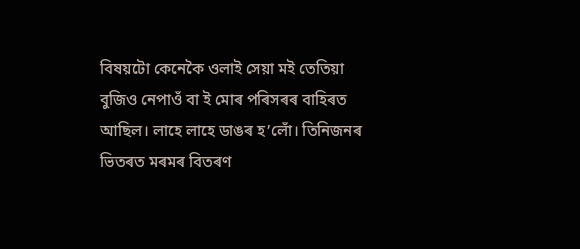বিষয়টো কেনেকৈ ওলাই সেয়া মই তেতিয়া বুজিও নেপাওঁ বা ই মোৰ পৰিসৰৰ বাহিৰত আছিল। লাহে লাহে ডাঙৰ হ’লোঁ। তিনিজনৰ ভিতৰত মৰমৰ বিতৰণ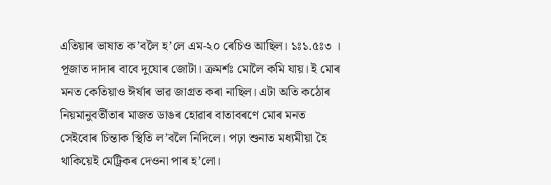এতিয়াৰ ভাষাত ক’বলৈ হ’লে এম-২০ ৰেচিও আছিল। ১ঃ১.৫ঃ৩ । পূজাত দাদাৰ বাবে দুযোৰ জোটা। ক্ৰমৰ্শঃ মোলৈ কমি যায়। ই মোৰ মনত কেতিয়াও ঈৰ্ষাৰ ভাৱ জাগ্ৰত কৰা নাছিল। এটা অতি কঠোৰ নিয়মানুবৰ্তীতাৰ মাজত ডাঙৰ হোৱাৰ বাতাবৰণে মোৰ মনত সেইবোৰ চিন্তাক স্থিতি ল’বলৈ নিদিলে। পঢ়া শুনাত মধ্যমীয়া হৈ থাকিয়েই মেট্ৰিকৰ দেওনা পাৰ হ’লো।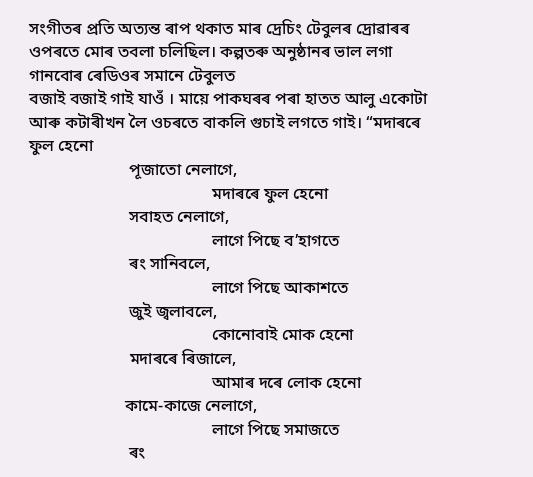সংগীতৰ প্ৰতি অত্যন্ত ৰাপ থকাত মাৰ দ্ৰেচিং টেবুলৰ দ্ৰোৱাৰৰ ওপৰতে মোৰ তবলা চলিছিল। কল্পতৰু অনুষ্ঠানৰ ভাল লগা গানবোৰ ৰেডিওৰ সমানে টেবুলত
বজাই বজাই গাই যাওঁ । মায়ে পাকঘৰৰ পৰা হাতত আলু একোটা আৰু কটাৰীখন লৈ ওচৰতে বাকলি গুচাই লগতে গাই। “মদাৰৰে ফুল হেনো
                        পূজাতো নেলাগে,
                                            মদাৰৰে ফুল হেনো
                        সবাহত নেলাগে,
                                            লাগে পিছে ব’হাগতে
                        ৰং সানিবলে,
                                            লাগে পিছে আকাশতে
                        জুই জ্বলাবলে,
                                            কোনোবাই মোক হেনো
                        মদাৰৰে ৰিজালে,
                                            আমাৰ দৰে লোক হেনো
                       কামে-কাজে নেলাগে,
                                            লাগে পিছে সমাজতে
                        ৰং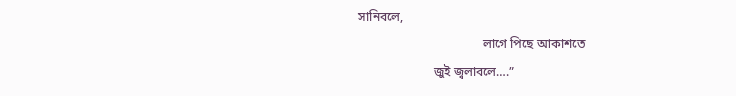সানিবলে,
                                        লাগে পিছে আকাশতে
                        জুই জ্বলাবলে….”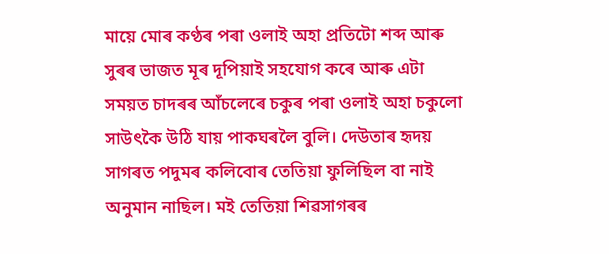মায়ে মোৰ কণ্ঠৰ পৰা ওলাই অহা প্ৰতিটো শব্দ আৰু সুৰৰ ভাজত মূৰ দূপিয়াই সহযোগ কৰে আৰু এটা সময়ত চাদৰৰ আঁচলেৰে চকুৰ পৰা ওলাই অহা চকুলো সাউৎকৈ উঠি যায় পাকঘৰলৈ বুলি। দেউতাৰ হৃদয় সাগৰত পদুমৰ কলিবোৰ তেতিয়া ফুলিছিল বা নাই অনুমান নাছিল। মই তেতিয়া শিৱসাগৰৰ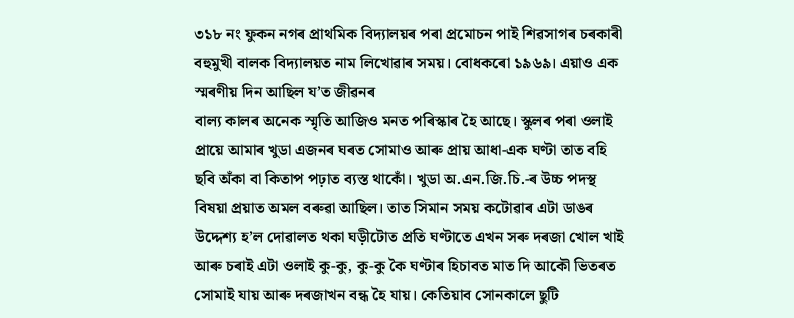৩১৮ নং ফুকন নগৰ প্ৰাথমিক বিদ্যালয়ৰ পৰা প্ৰমোচন পাই শিৱসাগৰ চৰকাৰী বহুমুখী বালক বিদ্যালয়ত নাম লিখোৱাৰ সময়। বোধকৰো ১৯৬৯। এয়াও এক স্মৰণীয় দিন আছিল য’ত জীৱনৰ
বাল্য কালৰ অনেক স্মৃতি আজিও মনত পৰিস্কাৰ হৈ আছে। স্কুলৰ পৰা ওলাই প্ৰায়ে আমাৰ খুডা এজনৰ ঘৰত সোমাও আৰু প্ৰায় আধা-এক ঘণ্টা তাত বহি ছবি অঁকা বা কিতাপ পঢ়াত ব্যস্ত থাকোঁ। খুডা অ.এন.জি.চি.-ৰ উচ্চ পদস্থ বিষয়া প্ৰয়াত অমল বৰুৱা আছিল। তাত সিমান সময় কটোৱাৰ এটা ডাঙৰ উদ্দেশ্য হ’ল দোৱালত থকা ঘড়ীটোত প্ৰতি ঘণ্টাতে এখন সৰু দৰজা খোল খাই আৰু চৰাই এটা ওলাই কু-কু, কু-কু কৈ ঘণ্টাৰ হিচাবত মাত দি আকৌ ভিতৰত সোমাই যায় আৰু দৰজাখন বন্ধ হৈ যায়। কেতিয়াব সোনকালে ছুটি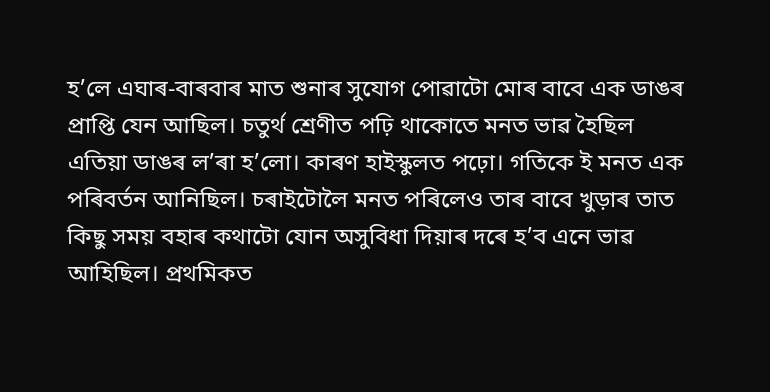হ’লে এঘাৰ-বাৰবাৰ মাত শুনাৰ সুযোগ পোৱাটো মোৰ বাবে এক ডাঙৰ প্ৰাপ্তি যেন আছিল। চতুৰ্থ শ্ৰেণীত পঢ়ি থাকোতে মনত ভাৱ হৈছিল এতিয়া ডাঙৰ ল’ৰা হ’লো। কাৰণ হাইস্কুলত পঢ়ো। গতিকে ই মনত এক পৰিবৰ্তন আনিছিল। চৰাইটোলৈ মনত পৰিলেও তাৰ বাবে খুড়াৰ তাত কিছু সময় বহাৰ কথাটো যোন অসুবিধা দিয়াৰ দৰে হ’ব এনে ভাৱ আহিছিল। প্ৰথমিকত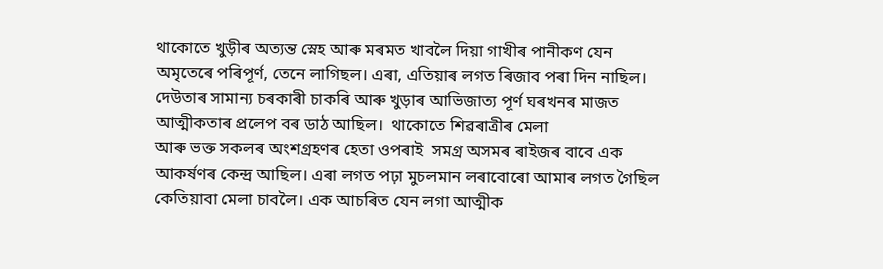থাকোতে খুড়ীৰ অত্যন্ত স্নেহ আৰু মৰমত খাবলৈ দিয়া গাখীৰ পানীকণ যেন অমৃতেৰে পৰিপূৰ্ণ, তেনে লাগিছল। এৰা, এতিয়াৰ লগত ৰিজাব পৰা দিন নাছিল। দেউতাৰ সামান্য চৰকাৰী চাকৰি আৰু খুড়াৰ আভিজাত্য পূৰ্ণ ঘৰখনৰ মাজত আত্মীকতাৰ প্ৰলেপ বৰ ডাঠ আছিল।  থাকোতে শিৱৰাত্ৰীৰ মেলা
আৰু ভক্ত সকলৰ অংশগ্ৰহণৰ হেতা ওপৰাই  সমগ্ৰ অসমৰ ৰাইজৰ বাবে এক আকৰ্ষণৰ কেন্দ্ৰ আছিল। এৰা লগত পঢ়া মুচলমান লৰাবোৰো আমাৰ লগত গৈছিল কেতিয়াবা মেলা চাবলৈ। এক আচৰিত যেন লগা আত্মীক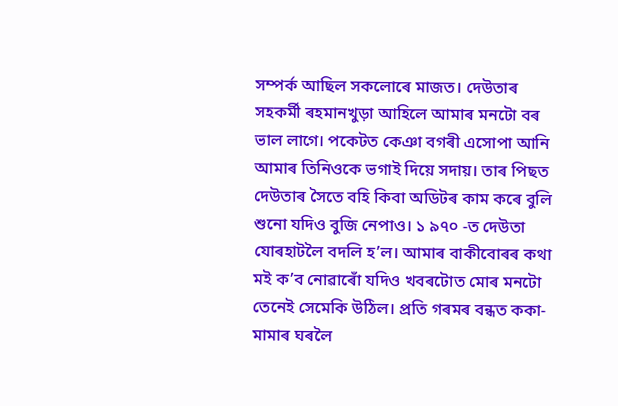সম্পৰ্ক আছিল সকলোৰে মাজত। দেউতাৰ সহকৰ্মী ৰহমানখুড়া আহিলে আমাৰ মনটো বৰ ভাল লাগে। পকেটত কেঞা বগৰী এসোপা আনি আমাৰ তিনিওকে ভগাই দিয়ে সদায়। তাৰ পিছত দেউতাৰ সৈতে বহি কিবা অডিটৰ কাম কৰে বুলি শুনো যদিও বুজি নেপাও। ১ ৯৭০ -ত দেউতা যোৰহাটলৈ বদলি হ’ল। আমাৰ বাকীবোৰৰ কথা মই ক’ব নোৱাৰোঁ যদিও খবৰটোত মোৰ মনটো তেনেই সেমেকি উঠিল। প্ৰতি গৰমৰ বন্ধত ককা-মামাৰ ঘৰলৈ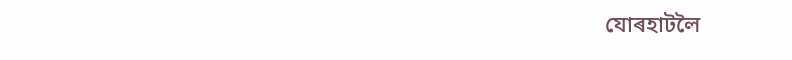যোৰহাটলৈ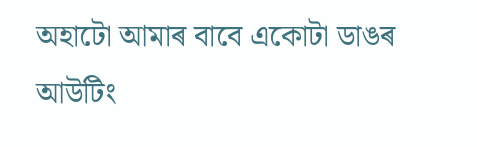অহাটো আমাৰ বাবে একোটা ডাঙৰ আউটিং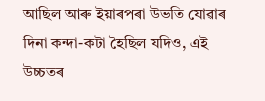আছিল আৰু ইয়াৰপৰা উভতি যোৱাৰ দিনা কন্দা-কটা হৈছিল যদিও, এই উচ্চতৰ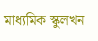মাধ্যমিক স্কুলখন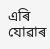এৰি যোৱাৰ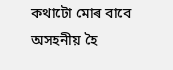কথাটো মোৰ বাবে অসহনীয় হৈ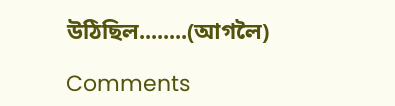উঠিছিল........(আগলৈ)

Comments